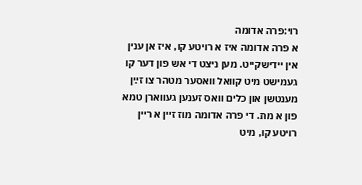רוי:פרה אדומה
א פרה אדומה איז א רויטע קו, איז אן ענין אין יידישקייט. מען ניצט די אש פון דער קו געמישט מיט קוואל וואסער מטהר צו זײַן מענטשן און כלים וואס זענען געווארן טמא פון א מת. די פרה אדומה מוז זיין א ריין רויטע קו, מיט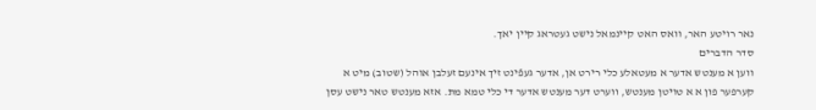נאר רויטע האר, וואס האט קיינמאל נישט געטראג קיין יאך.
סדר הדברים
ווען א מענטש אדער א מעטאלע כלי רירט אן, אדער געפֿינט זיך אינעם זעלבן אוהל (שטוב) מיט א קערפער פון א א טויטן מענטש, ווערט דער מענטש אדער די כלי טמא מת. אזא מענטש טאר נישט עסן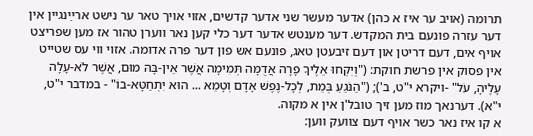תרומה (אויב ער איז א כהן) אדער מעשר שני אדער קדשים, אזוי אויך טאר ער נישט ארײַנגיין אין דער עזרה פונעם בית המקדש. דער מענטש אדער דער כלי קען נאר ווערן טהור אז מען שפריצט אויף אים, דעם דריטן און דעם זיבעטן טאג, פונעם אש פון דער פרה אדומה. אזוי ווי עס שטייט אין פסוק אין פרשת חוקת: ("וְיִקְחוּ אֵלֶיךָ פָרָה אֲדֻמָּה תְּמִימָה אֲשֶׁר אֵין-בָּהּ מוּם, אֲשֶׁר לֹא-עָלָה עָלֶיהָ, עֹל" -ויקרא י"ט, ב'); ("הַנֹּגֵעַ בְּמֵת, לְכָל-נֶפֶשׁ אָדָם וְטָמֵא ... הוּא יִתְחַטָּא-בוֹ" - במדבר י"ט, י"א). דערנאך מוז מען זיך טובל'ן אין א מקוה.
א קו איז נאר כשר אויף דעם צוועק ווען: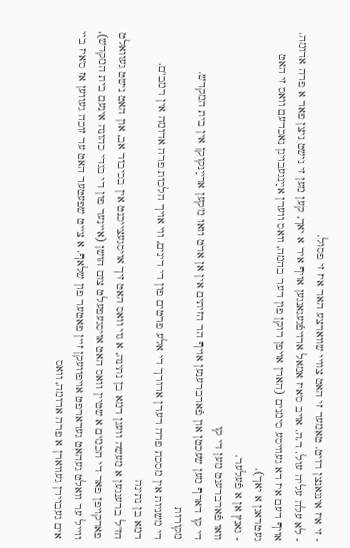- זי איז אינגאנצן רויט. טאמער זי האט צוויי שווארצע האר איז זי פסול.
- לא עלה עליה עול. ד.ה. אויב ס'איז אמאל ארויפֿגעגאנגען אויף איר א יאך, קען מען זי נישט ניצן פאר א פרה אדומה. אויף דעם איז דא געוויסע סימנים (הארן אויפן רוקן פון דער בהמה, וואס ווערן אײַנגעבויגן נאכדעם וואס זי האט געטראגן א יאך).
- גאנץ אן א פֿעלער.
וואו פֿארברענט מען די קו
די קו דארף מען שעכטן און פֿארברענען אויף הר הזיתים אין אן ארט וואו מ'קען ארײַנקוקן אין בית המקדש.
מקורות
די משניות אין מסכת פרה רעדן אדורך די אלע פרטים פון די דינים, ווי אויך הלכות פרה אדומה אין רמב"ם.
דמא בן נתינה
חז"ל ברענגען א מעשה וועגן דמא בן נתינה, א גוי וואס האט זיך אויסגעצייכנט אין בכיבוד אב, און האט נישט געוואלט פארקויפן פאר די חכמים א שטיין וואס האט אויסגעפעלט צום חושן (איינער פון די בגדי כהונה אינעם בית המקדש), ווייל ער וואלט געהאט געדארפט אויפוועקן זיין פאטער פון שלאף. א צייט שפעטער האט ער זוכה געווען אז ס'איז ביי אים געבוירן געווארן א פרה אדומה, וואס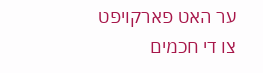ער האט פארקויפט צו די חכמים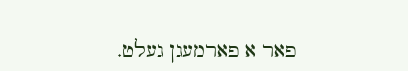פאר א פארמעגן געלט.